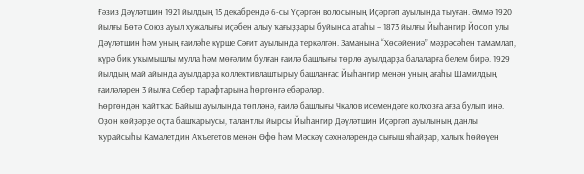Ғәзиз Дәүләтшин 1921 йылдың 15 декабрендә 6-сы Үҫәргән волосының Иҫәргәп ауылында тыуған. Әммә 1920 йылғы Бөтә Союз ауыл хужалығы иҫәбен алыу ҡағыҙҙары буйынса атаһы – 1873 йылғы Йыһангир Йосоп улы Дәүләтшин һәм уның ғаиләһе күрше Сәғит ауылында теркәлгән. Заманына “Хөсәйениә” мәҙрәсәһен тамамлап, күрә бик уҡымышлы мулла һәм мөғәлим булған ғаилә башлығы төрлө ауылдарҙа балаларға белем бирә. 1929 йылдың май айында ауылдарҙа коллективлаштырыу башланғас Йыһангир менән уның ағаһы Шамилдың ғаиләләрен 3 йылға Себер тарафтарына һөргөнгә ебәрәләр.
Һөргөндән ҡайтҡас Байыш ауылында төпләнә, ғаилә башлығы Чкалов исемендәге колхозға ағза булып инә. Оҙон көйҙәрҙе оҫта башҡарыусы, талантлы йырсы Йыһангир Дәүләтшин Иҫәргәп ауылының данлы ҡурайсыһы Камалетдин Аҡъегетов менән Өфө һәм Мәскәү сәхнәләрендә сығыш яһайҙар, халыҡ һөйөүен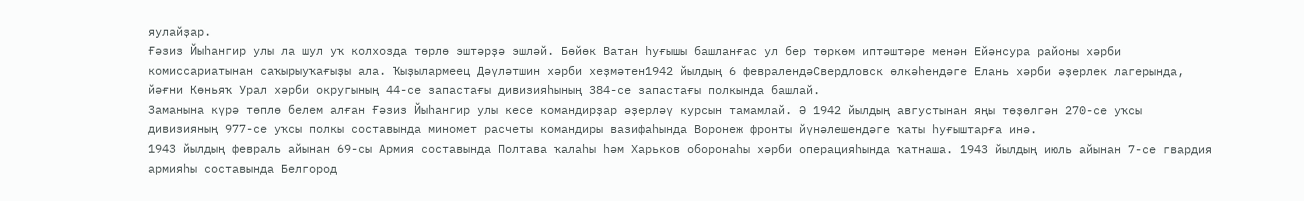яулайҙар.
Ғәзиз Йыһангир улы ла шул уҡ колхозда төрлө эштәрҙә эшләй. Бөйөк Ватан һуғышы башланғас ул бер төркөм иптәштәре менән Ейәнсура районы хәрби комиссариатынан саҡырыуҡағыҙы ала. Ҡыҙылармеец Дәүләтшин хәрби хеҙмәтен1942 йылдың 6 февралендәСвердловск өлкәһендәге Елань хәрби әҙерлек лагерында, йәғни Көньяҡ Урал хәрби округының 44-се запастағы дивизияһының 384-се запастағы полкында башлай.
Заманына күрә төплө белем алған Ғәзиз Йыһангир улы кесе командирҙар әҙерләү курсын тамамлай. Ә 1942 йылдың августынан яңы төҙөлгән 270-се уҡсы дивизияның 977-се уҡсы полкы составында миномет расчеты командиры вазифаһында Воронеж фронты йүнәлешендәге ҡаты һуғыштарға инә.
1943 йылдың февраль айынан 69-сы Армия составында Полтава ҡалаһы һәм Харьков оборонаһы хәрби операцияһында ҡатнаша. 1943 йылдың июль айынан 7-се гвардия армияһы составында Белгород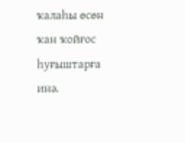ҡалаһы өсөн ҡан ҡойғос һуғыштарға инә.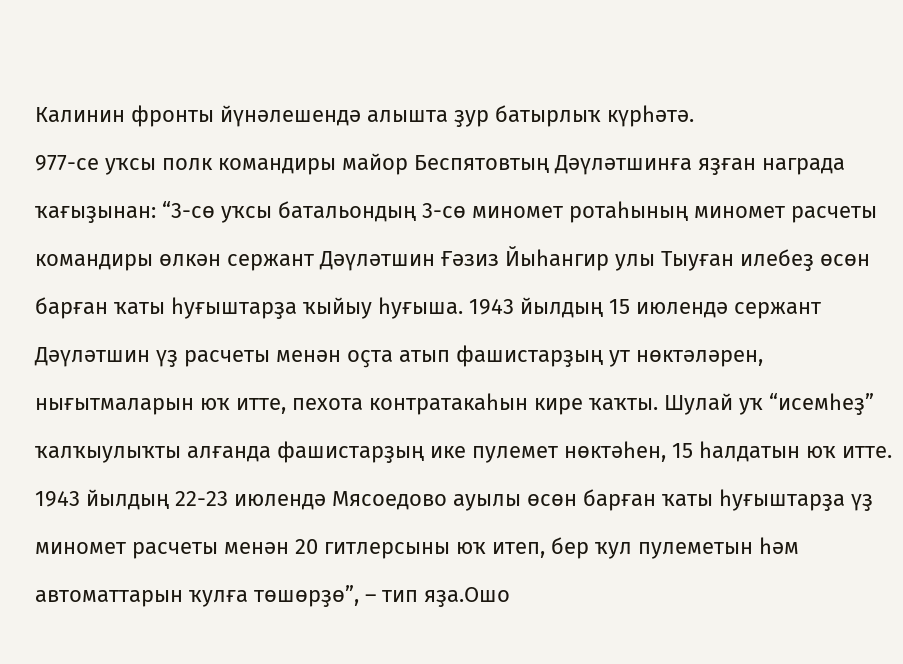Калинин фронты йүнәлешендә алышта ҙур батырлыҡ күрһәтә.
977-се уҡсы полк командиры майор Беспятовтың Дәүләтшинға яҙған награда ҡағыҙынан: “3-сө уҡсы батальондың 3-сө миномет ротаһының миномет расчеты командиры өлкән сержант Дәүләтшин Ғәзиз Йыһангир улы Тыуған илебеҙ өсөн барған ҡаты һуғыштарҙа ҡыйыу һуғыша. 1943 йылдың 15 июлендә сержант Дәүләтшин үҙ расчеты менән оҫта атып фашистарҙың ут нөктәләрен, нығытмаларын юҡ итте, пехота контратакаһын кире ҡаҡты. Шулай уҡ “исемһеҙ” ҡалҡыулыҡты алғанда фашистарҙың ике пулемет нөктәһен, 15 һалдатын юҡ итте. 1943 йылдың 22-23 июлендә Мясоедово ауылы өсөн барған ҡаты һуғыштарҙа үҙ миномет расчеты менән 20 гитлерсыны юҡ итеп, бер ҡул пулеметын һәм автоматтарын ҡулға төшөрҙө”, – тип яҙа.Ошо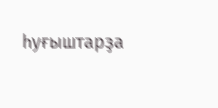һуғыштарҙа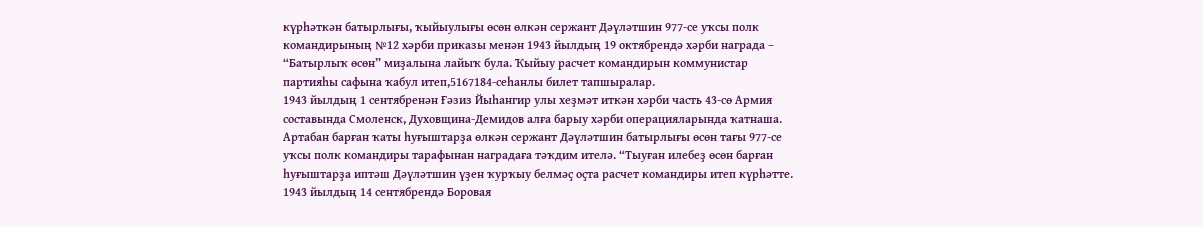күрһәткән батырлығы, ҡыйыулығы өсөн өлкән сержант Дәүләтшин 977-се уҡсы полк командирының №12 хәрби приказы менән 1943 йылдың 19 октябрендә хәрби награда – “Батырлыҡ өсөн” миҙалына лайыҡ була. Ҡыйыу расчет командирын коммунистар партияһы сафына ҡабул итеп,5167184-сеһанлы билет тапшыралар.
1943 йылдың 1 сентябренән Ғәзиз Йыһангир улы хеҙмәт иткән хәрби часть 43-сө Армия составында Смоленск, Духовщина-Демидов алға барыу хәрби операцияларында ҡатнаша. Артабан барған ҡаты һуғыштарҙа өлкән сержант Дәүләтшин батырлығы өсөн тағы 977-се уҡсы полк командиры тарафынан наградаға тәҡдим ителә. “Тыуған илебеҙ өсөн барған һуғыштарҙа иптәш Дәүләтшин үҙен ҡурҡыу белмәҫ оҫта расчет командиры итеп күрһәтте. 1943 йылдың 14 сентябрендә Боровая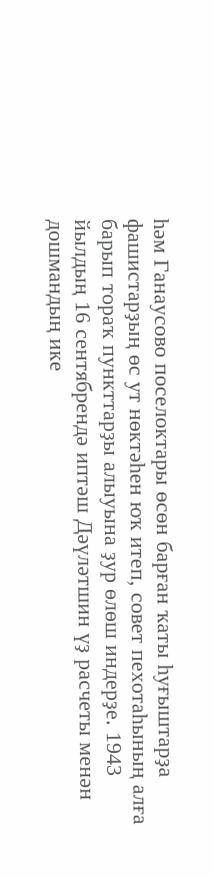һәм Ганаусово поселоктары өсөн барған ҡаты һуғыштарҙа фашистарҙың өс ут нөктәһен юҡ итеп, совет пехотаһының алға барып тораҡ пункттарҙы алыуына ҙур өлөш индерҙе. 1943 йылдың 16 сентябрендә иптәш Дәүләтшин үҙ расчеты менән дошмандың ике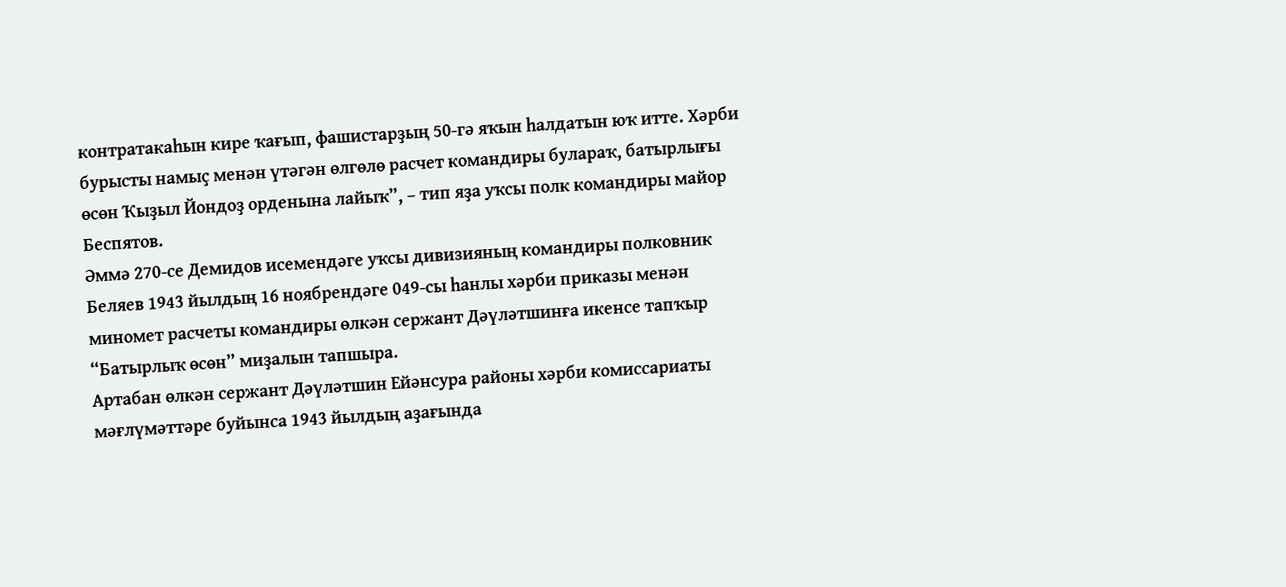контратакаһын кире ҡағып, фашистарҙың 50-гә яҡын һалдатын юҡ итте. Хәрби бурысты намыҫ менән үтәгән өлгөлө расчет командиры булараҡ, батырлығы өсөн Ҡыҙыл Йондоҙ орденына лайыҡ”, – тип яҙа уҡсы полк командиры майор Беспятов.
Әммә 270-се Демидов исемендәге уҡсы дивизияның командиры полковник Беляев 1943 йылдың 16 ноябрендәге 049-сы һанлы хәрби приказы менән миномет расчеты командиры өлкән сержант Дәүләтшинға икенсе тапҡыр “Батырлыҡ өсөн” миҙалын тапшыра.
Артабан өлкән сержант Дәүләтшин Ейәнсура районы хәрби комиссариаты мәғлүмәттәре буйынса 1943 йылдың аҙағында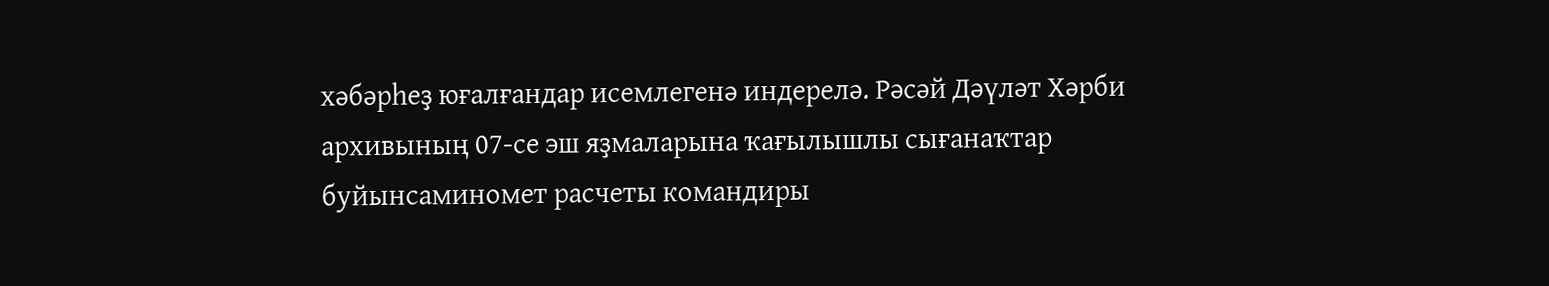хәбәрһеҙ юғалғандар исемлегенә индерелә. Рәсәй Дәүләт Хәрби архивының 07-се эш яҙмаларына ҡағылышлы сығанаҡтар буйынсаминомет расчеты командиры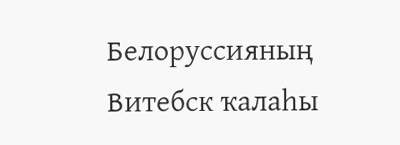Белоруссияның Витебск ҡалаһы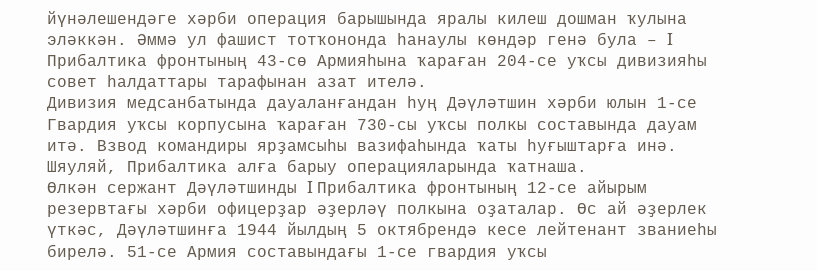йүнәлешендәге хәрби операция барышында яралы килеш дошман ҡулына эләккән. Әммә ул фашист тотҡононда һанаулы көндәр генә була – I Прибалтика фронтының 43-сө Армияһына ҡараған 204-се уҡсы дивизияһы совет һалдаттары тарафынан азат ителә.
Дивизия медсанбатында дауаланғандан һуң Дәүләтшин хәрби юлын 1-се Гвардия уҡсы корпусына ҡараған 730-сы уҡсы полкы составында дауам итә. Взвод командиры ярҙамсыһы вазифаһында ҡаты һуғыштарға инә. Шяуляй, Прибалтика алға барыу операцияларында ҡатнаша.
Өлкән сержант Дәүләтшинды I Прибалтика фронтының 12-се айырым резервтағы хәрби офицерҙар әҙерләү полкына оҙаталар. Өс ай әҙерлек үткәс, Дәүләтшинға 1944 йылдың 5 октябрендә кесе лейтенант званиеһы бирелә. 51-се Армия составындағы 1-се гвардия уҡсы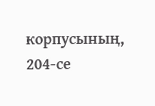корпусының, 204-се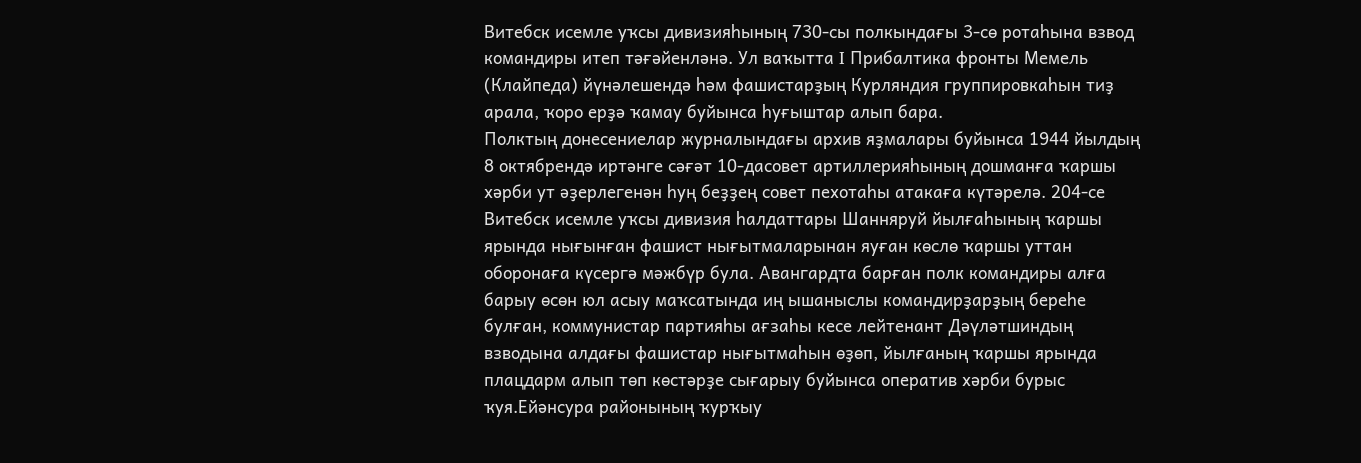Витебск исемле уҡсы дивизияһының 730-сы полкындағы 3-сө ротаһына взвод командиры итеп тәғәйенләнә. Ул ваҡытта I Прибалтика фронты Мемель (Клайпеда) йүнәлешендә һәм фашистарҙың Курляндия группировкаһын тиҙ арала, ҡоро ерҙә ҡамау буйынса һуғыштар алып бара.
Полктың донесениелар журналындағы архив яҙмалары буйынса 1944 йылдың 8 октябрендә иртәнге сәғәт 10-дасовет артиллерияһының дошманға ҡаршы хәрби ут әҙерлегенән һуң беҙҙең совет пехотаһы атакаға күтәрелә. 204-се Витебск исемле уҡсы дивизия һалдаттары Шанняруй йылғаһының ҡаршы ярында нығынған фашист нығытмаларынан яуған көслө ҡаршы уттан оборонаға күсергә мәжбүр була. Авангардта барған полк командиры алға барыу өсөн юл асыу маҡсатында иң ышаныслы командирҙарҙың береһе булған, коммунистар партияһы ағзаһы кесе лейтенант Дәүләтшиндың взводына алдағы фашистар нығытмаһын өҙөп, йылғаның ҡаршы ярында плацдарм алып төп көстәрҙе сығарыу буйынса оператив хәрби бурыс ҡуя.Ейәнсура районының ҡурҡыу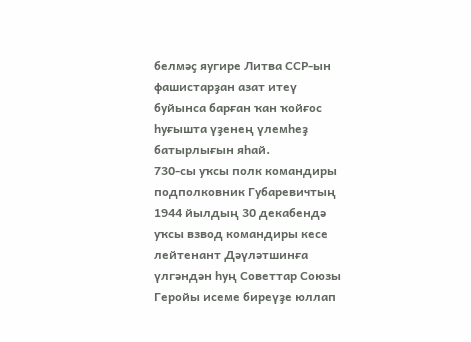белмәҫ яугире Литва ССР-ын фашистарҙан азат итеү буйынса барған ҡан ҡойғос һуғышта үҙенең үлемһеҙ батырлығын яһай.
730-сы уҡсы полк командиры подполковник Губаревичтың 1944 йылдың 30 декабендә уҡсы взвод командиры кесе лейтенант Дәүләтшинға үлгәндән һуң Советтар Союзы Геройы исеме биреүҙе юллап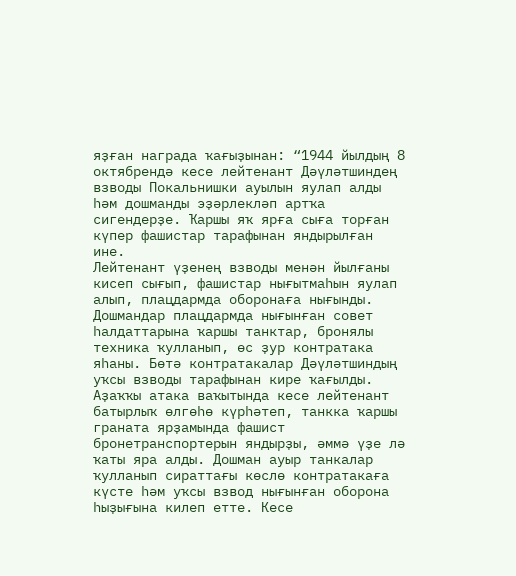яҙған награда ҡағыҙынан: “1944 йылдың 8 октябрендә кесе лейтенант Дәүләтшиндең взводы Покальнишки ауылын яулап алды һәм дошманды эҙәрлекләп артҡа сигендерҙе. Ҡаршы яҡ ярға сыға торған күпер фашистар тарафынан яндырылған ине.
Лейтенант үҙенең взводы менән йылғаны кисеп сығып, фашистар нығытмаһын яулап алып, плацдармда оборонаға нығынды. Дошмандар плацдармда нығынған совет һалдаттарына ҡаршы танктар, бронялы техника ҡулланып, өс ҙур контратака яһаны. Бөтә контратакалар Дәүләтшиндың уҡсы взводы тарафынан кире ҡағылды. Аҙаҡҡы атака ваҡытында кесе лейтенант батырлыҡ өлгөһө күрһәтеп, танкка ҡаршы граната ярҙамында фашист бронетранспортерын яндырҙы, әммә үҙе лә ҡаты яра алды. Дошман ауыр танкалар ҡулланып сираттағы көслө контратакаға күсте һәм уҡсы взвод нығынған оборона һыҙығына килеп етте. Кесе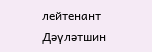лейтенант Дәүләтшин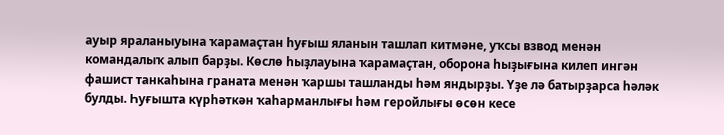ауыр яраланыуына ҡарамаҫтан һуғыш яланын ташлап китмәне, уҡсы взвод менән командалыҡ алып барҙы. Көслө һыҙлауына ҡарамаҫтан, оборона һыҙығына килеп ингән фашист танкаһына граната менән ҡаршы ташланды һәм яндырҙы. Үҙе лә батырҙарса һәләк булды. Һуғышта күрһәткән ҡаһарманлығы һәм геройлығы өсөн кесе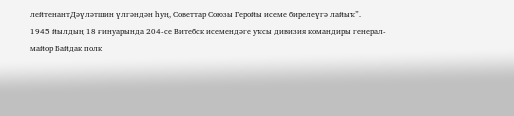лейтенантДәүләтшин үлгәндән һуң, Советтар Союзы Геройы исеме бирелеүгә лайыҡ”.
1945 йылдың 18 ғинуарында 204-се Витебск исемендәге уҡсы дивизия командиры генерал-майор Байдак полк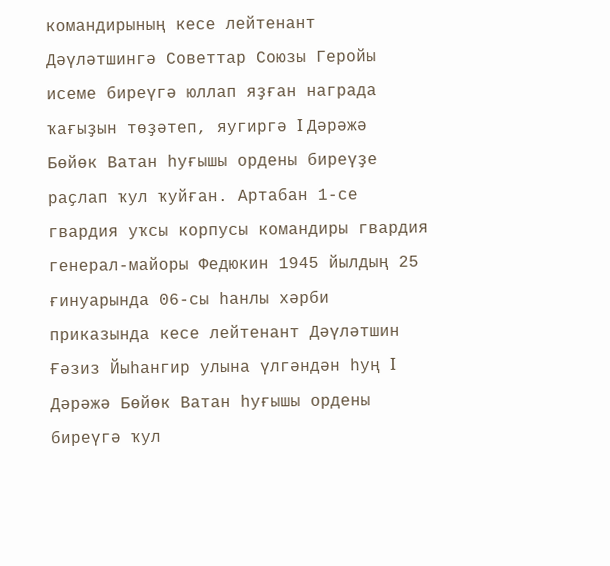командирының кесе лейтенант Дәүләтшингә Советтар Союзы Геройы исеме биреүгә юллап яҙған награда ҡағыҙын төҙәтеп, яугиргә I Дәрәжә Бөйөк Ватан һуғышы ордены биреүҙе раҫлап ҡул ҡуйған. Артабан 1-се гвардия уҡсы корпусы командиры гвардия генерал-майоры Федюкин 1945 йылдың 25 ғинуарында 06-сы һанлы хәрби приказында кесе лейтенант Дәүләтшин Ғәзиз Йыһангир улына үлгәндән һуң I Дәрәжә Бөйөк Ватан һуғышы ордены биреүгә ҡул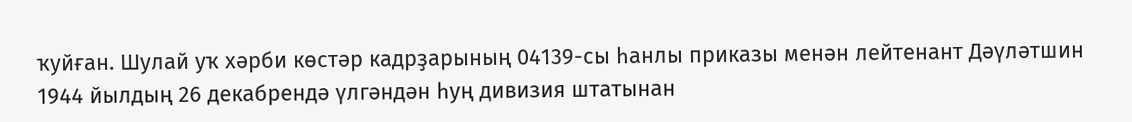ҡуйған. Шулай уҡ хәрби көстәр кадрҙарының 04139-сы һанлы приказы менән лейтенант Дәүләтшин 1944 йылдың 26 декабрендә үлгәндән һуң дивизия штатынан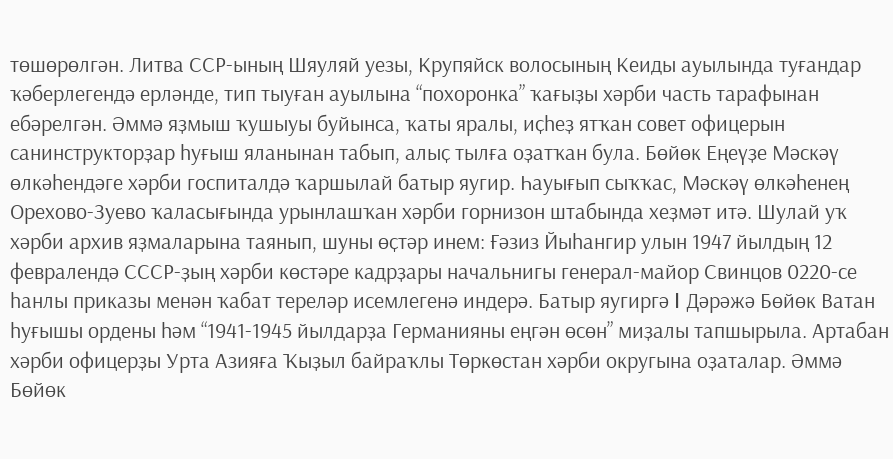төшөрөлгән. Литва ССР-ының Шяуляй уезы, Крупяйск волосының Кеиды ауылында туғандар ҡәберлегендә ерләнде, тип тыуған ауылына “похоронка” ҡағыҙы хәрби часть тарафынан ебәрелгән. Әммә яҙмыш ҡушыуы буйынса, ҡаты яралы, иҫһеҙ ятҡан совет офицерын санинструкторҙар һуғыш яланынан табып, алыҫ тылға оҙатҡан була. Бөйөк Еңеүҙе Мәскәү өлкәһендәге хәрби госпиталдә ҡаршылай батыр яугир. Һауығып сыҡҡас, Мәскәү өлкәһенең Орехово-Зуево ҡаласығында урынлашҡан хәрби горнизон штабында хеҙмәт итә. Шулай уҡ хәрби архив яҙмаларына таянып, шуны өҫтәр инем: Ғәзиз Йыһангир улын 1947 йылдың 12 февралендә СССР-ҙың хәрби көстәре кадрҙары начальнигы генерал-майор Свинцов 0220-се һанлы приказы менән ҡабат тереләр исемлегенә индерә. Батыр яугиргә I Дәрәжә Бөйөк Ватан һуғышы ордены һәм “1941-1945 йылдарҙа Германияны еңгән өсөн” миҙалы тапшырыла. Артабан хәрби офицерҙы Урта Азияға Ҡыҙыл байраҡлы Төркөстан хәрби округына оҙаталар. Әммә Бөйөк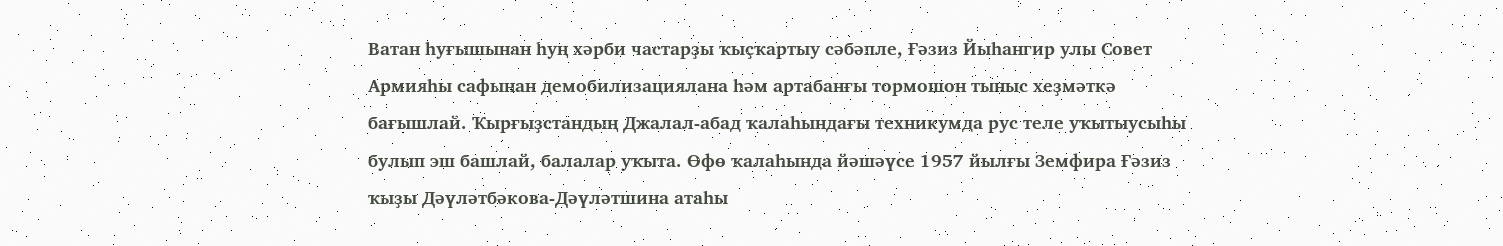Ватан һуғышынан һуң хәрби частарҙы ҡыҫҡартыу сәбәпле, Ғәзиз Йыһангир улы Совет Армияһы сафынан демобилизациялана һәм артабанғы тормошон тыныс хеҙмәткә бағышлай. Ҡырғыҙстандың Джалал-абад ҡалаһындағы техникумда рус теле уҡытыусыһы булып эш башлай, балалар уҡыта. Өфө ҡалаһында йәшәүсе 1957 йылғы Земфира Ғәзиз ҡыҙы Дәүләтбәкова-Дәүләтшина атаһы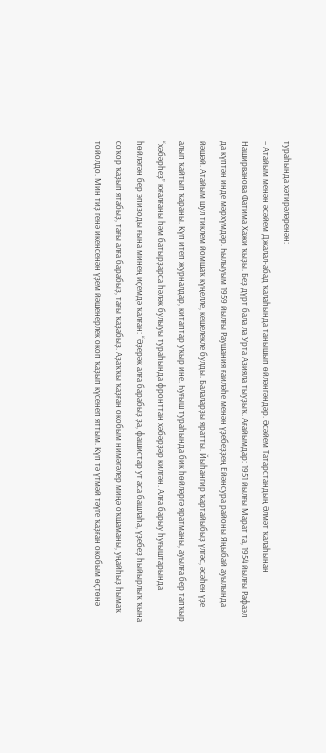тураһында хәтирәләренән:
– Атайым менән әсәйем Джалал-абад ҡалаһында танышып өйләнгәндәр. Әсәйем Татарстандың Әлмәт ҡалаһынан Наширванова Фатима Хажи ҡыҙы. Беҙ дүрт бала ла Урта Азияла тыуҙыҡ. Ағайымдар: 1951 йылғы Марат та, 1954 йылғы Рафаэл да күптән инде мәрхүмдәр. Һылыуым 1959 йылғы Раушания ғаиләһе менән үҙебеҙҙең Ейәнсура районы Яңыбай ауылында йәшәй. Атайым шул тиклем йомшаҡ күңелле, кешелекле булды. Балаларҙы яратты. Йыһангир ҡартайыбыҙ үлгәс, әсәһен үҙе алып ҡайтып ҡараны. Күп итеп журналдар, китаптар уҡыр ине. Һуғыш тураһында бик һөйләргә яратманы, ауылға бер тапҡыр “хәбәрһеҙ” юғалғаны һәм батырҙарса һәләк булыуы тураһында фронттан хәбәрҙәр килгән. Алға барыу һуғыштарында һөйләгән бер эпизоды ғына минең иҫемдә ҡалған: “Әҙерәк алға барабыҙ ҙа, фашистар ут аса башлаһа, үҙебеҙ һыйырлыҡ ҡына соҡор ҡаҙып ятабыҙ, тағы алға барабыҙ, тағы ҡаҙабыҙ. Аҙаҡҡы ҡаҙған окобым нимәгәлер миңә оҡшаманы, уңайһыҙ һымаҡ тойолдо. Мин тиҙ генә икенсенән үҙем йәшенерлек окоп ҡаҙып күсенеп яттым. Күп тә үтмәй тәүге ҡаҙған окобым өҫтөнә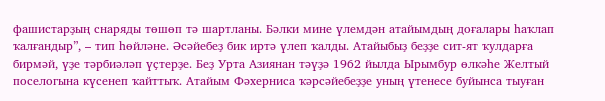фашистарҙың снаряды төшөп тә шартланы. Бәлки мине үлемдән атайымдың доғалары һаҡлап ҡалғандыр”, – тип һөйләне. Әсәйебеҙ бик иртә үлеп ҡалды. Атайыбыҙ беҙҙе сит-ят ҡулдарға бирмәй, үҙе тәрбиәләп үҫтерҙе. Беҙ Урта Азиянан тәүҙә 1962 йылда Ырымбур өлкәһе Желтый поселогына күсенеп ҡайттыҡ. Атайым Фәхерниса ҡәрсәйебеҙҙе уның үтенесе буйынса тыуған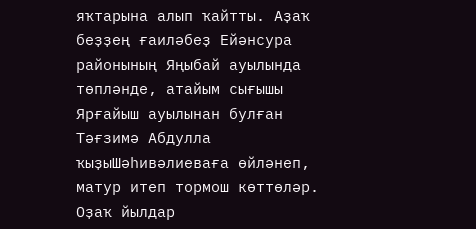яҡтарына алып ҡайтты. Аҙаҡ беҙҙең ғаиләбеҙ Ейәнсура районының Яңыбай ауылында төпләнде, атайым сығышы Ярғайыш ауылынан булған Тәғзимә Абдулла ҡыҙыШәһивәлиеваға өйләнеп, матур итеп тормош көттөләр. Оҙаҡ йылдар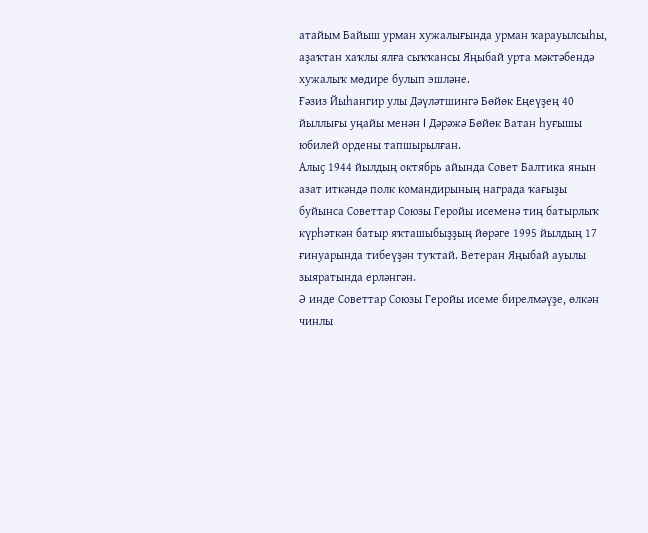атайым Байыш урман хужалығында урман ҡарауылсыһы, аҙаҡтан хаҡлы ялға сыҡҡансы Яңыбай урта мәктәбендә хужалыҡ мөдире булып эшләне.
Ғәзиз Йыһангир улы Дәүләтшингә Бөйөк Еңеүҙең 40 йыллығы уңайы менән I Дәрәжә Бөйөк Ватан һуғышы юбилей ордены тапшырылған.
Алыҫ 1944 йылдың октябрь айында Совет Балтика янын азат иткәндә полк командирының награда ҡағыҙы буйынса Советтар Союзы Геройы исеменә тиң батырлыҡ күрһәткән батыр яҡташыбыҙҙың йөрәге 1995 йылдың 17 ғинуарында тибеүҙән туҡтай. Ветеран Яңыбай ауылы зыяратында ерләнгән.
Ә инде Советтар Союзы Геройы исеме бирелмәүҙе, өлкән чинлы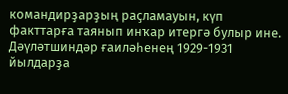командирҙарҙың раҫламауын, күп факттарға таянып инҡар итергә булыр ине. Дәүләтшиндәр ғаиләһенең 1929-1931 йылдарҙа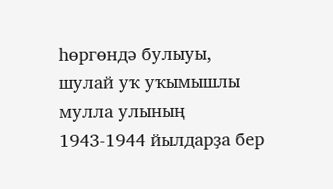һөргөндә булыуы, шулай уҡ уҡымышлы мулла улының 1943-1944 йылдарҙа бер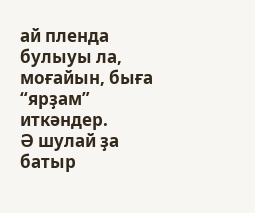ай пленда булыуы ла, моғайын, быға “ярҙам” иткәндер.
Ә шулай ҙа батыр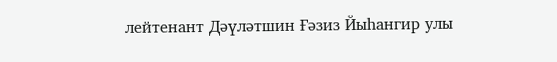лейтенант Дәүләтшин Ғәзиз Йыһангир улы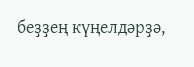беҙҙең күңелдәрҙә,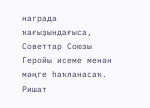награда ҡағыҙындағыса, Советтар Союзы Геройы исеме менән мәңге һаҡланасаҡ.
Ришат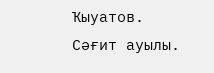Ҡыуатов.
Сәғит ауылы.